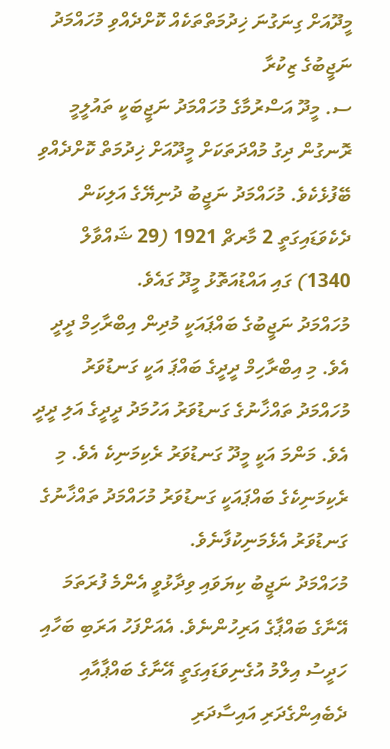މީދޫއަށް ގިނަގުނަ ޚިދުމަތްތަކެއް ކޮށްދެއްވި މުހައްމަދު ނަޖީބުގެ ޒިކުރާ
ސ. މީދޫ އަސްރުމާގެ މުހައްމަދު ނަޖީބަކީ ތައުލީމީ ރޮނގުން ދިގު މުއްދަތަކަށް މީދޫއަށް ޚިދުމަތް ކޮށްދެއްވި ބޭފުޅެކެވެ. މުހައްމަދު ނަޖީބު ދުނިޔޭގެ އަލިކަން ދެކެވަޑައިގަތީ 2 މާރޗް 1921 (29 ޝައްވާލް 1340) ގައި އައްޑުއަތޮޅު މީދޫ ގައެވެ.
މުހައްމަދު ނަޖީބުގެ ބައްޕައަކީ މުދިން އިބްރާހިމް ދީދީ އެވެ. މި އިބްރާހިމް ދީދީގެ ބައްޕަ އަކީ ގަނޑުވަރު މުހައްމަދު ތައްޚާނުގެ ގަނޑުވަރު އަހުމަދު ދީދީގެ އަލި ދީދީ އެވެ. މަންމަ އަކީ މީދޫ ގަނޑުވަރު ރެކިމަނިކެ އެވެ. މި ރެކިމަނިކެގެ ބައްޕައަކީ ގަނޑުވަރު މުހައްމަދު ތައްޚާނުގެ ގަނޑުވަރު އެޅެމަނިކުފާނެވެ.
މުހައްމަދު ނަޖީބު ކިޔަވައި ވިދާޅުވީ އެންމެ ފުރަތަމަ އޭނާގެ ބައްޕާގެ އަރިހުންނެވެ. އެއަށްފަހު އަރަބި ބަހާއި ހަދީސު އިލްމު އުގެނިވަޑައިގަތީ އޭނާގެ ބައްޕާއާއި ދެބެއިންގެދަރި އައިސާދަރި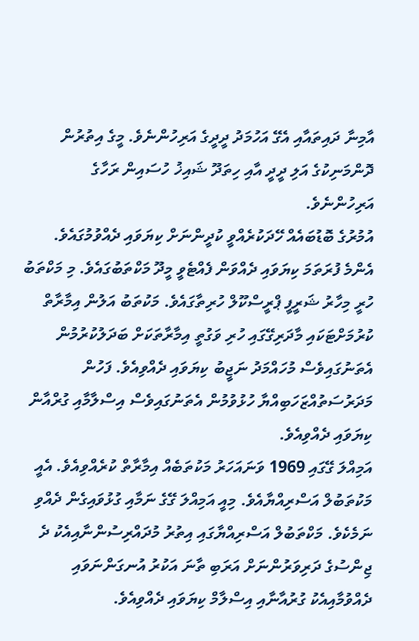އާމިނާ ދައިތައާއި އެގޭ އަހުމަދު ދީދީގެ އަރިހުންނެވެ. މީގެ އިތުރުން ދޮންމަނިކުގެ އަލި ދީދީ އާއި ހިތަދޫ ޝައިޚު ހުސައިން ރަހާގެ އަރިހުންނެވެ.
އުމުރުގެ ބޮޑުބައެއް ހޭދަކުރެއްވީ ކުދީންނަށް ކިޔަވައި ދެއްވުމުގައެވެ. އެންމެ ފުރަތަމަ ކިޔަވައި ދެއްވަން ފެއްޓެވީ މީދޫ މަކްތަބުގައެވެ. މި މަކްތަބު ހުރީ މިހާރު ޝަރީފީ ޕްރީސްކޫލް ހުރިތާގައެވެ. މަކުތަބު އަލުން އިމާރާތް ކުރުމަށްޓަކައި މާދަރިގޭގައި ހުރި ވަގުތީ އިމާރާތަކަށް ބަދަލުކުރުމުން އެތަނުގައިވެސް މުހައްމަދު ނަޖީބު ކިޔަވައި ދެއްވިއެވެ. ފަހުން މަދަރުސަތުއްޒަހަބިއްޔާ ހުޅުވުމުން އެތަނުގައިވެސް އިސްލާމާއި ގުރްއާން ކިޔަވައި ދެއްވިއެވެ.
އަމިއްލަ ގޭގައި 1969 ވަނައަހަރު މަކުތަބެއް އިމާރާތް ކުރެއްވިއެވެ. އެއީ މަކުތަބުލް އަސްރިއްޔާއެވެ. މިއީ އަމިއްލަ ގޭގެ ނަމާއި ގުޅުވައިގެން ދެއްވި ނަމެކެވެ. މަކްތަބުލް އަސްރިއްޔާގައި އިތުރު މުދައްރިސުންނާއިއެކު ދެ ޖިންސުގެ ދަރިވަރުންނަށް އަރަބި ތާނަ އަކުރު އުނގަންނަވައި ދެއްވުމާއިއެކު ގުރުއާނާއި އިސްލާމް ކިޔަވައި ދެއްވިއެވެ.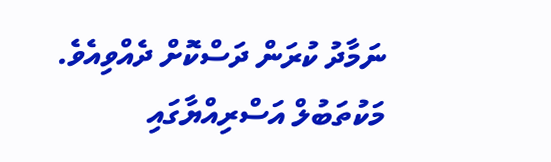ނަމާދު ކުރަން ދަސްކޮށް ދެއްވިއެވެ.
މަކުތަބުލް އަސްރިއްޔާގައި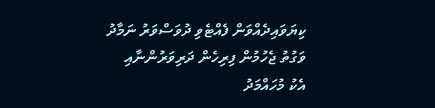ކިޔަވައިދެއްވަން ފެއްޓެވި ދުވަސްވަރު ނަމާދު ވަގުތު ޖެހުމުން ފިރިހެން ދަރިވަރުންނާއި އެކު މުހައްމަދު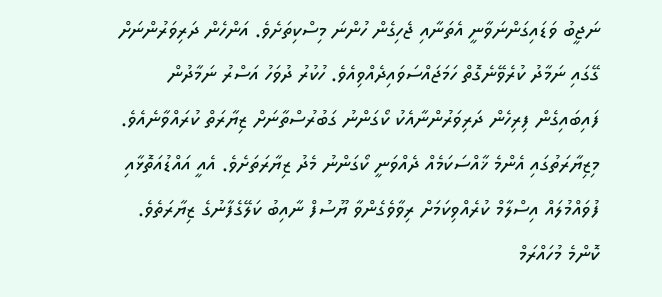ނަޖީބު ވަޑައިގަންނަވާނީ އެތަނާއި ޖެހިގެން ހުންނަ މިސްކިތަށެވެ. އަންހެން ދަރިވަރުންނަށް ގޭގައި ނަމާދު ކުރެވޭނެގޮތް ހަމަޖައްސަވައިދެއްވިއެވެ. ހުކުރު ދުވަހު އަސްރު ނަމާދުން ފައިބައިގެން ފިރިހެން ދަރިވަރުންނާއެކު ކޯގަންނު ގަބުރުސްތާނަށް ޒިޔާރަތް ކުރައްވާނެއެވެ. މިޒިޔާރަތުގައި އެންމެ ޚާއްސަކަމެއް ދެއްވަނީ ކޯގަންނު މެދު ޒިޔާރަތަށެވެ. އެއީ އައްޑުއަތޮޅާއި ފުވައްމުލައް އިސްލާމް ކުރެއްވިކަމަށް ރިވާވެގެންވާ ޔޫސުފް ނާއިބު ކަލޭގެފާނުގެ ޒިޔާރަތެވެ. ކޮންމެ މުހައްރަމް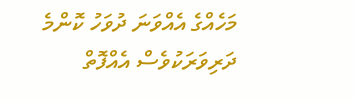މަހެއްގެ އެއްވަނަ ދުވަހު ކޮންމެ ދަރިވަރަކުވެސް އެއްފޮތް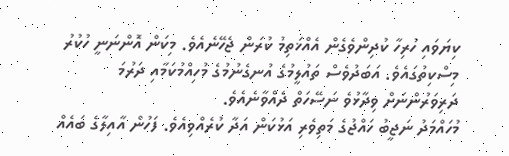ކިޔަވައި ހުރިހާ ކުދިންވެގެން އެއްޚަތިމު ކުރަން ޖެހޭނެއެވެ. މިކަން އޮންނަނީ ހުކުރު މިސްކިތުގައެވެ. އަބަދުވެސް ތައުލީމުގެ އުނގެނުމުގެ މުހިއްމުކަމާއި ދަރުމަ ދަރިވަރުންނަށް ވިދާޅުވެ ނަސޭހަތް ދެއްވާނެއެވެ.
މުހައްމަދު ނަޖީބު ހައްޖުގެ މަތިވެރި އަޅުކަން އަދާ ކުރެއްވިއެވެ. ފަހުން އާއިލާގެ ބައެއް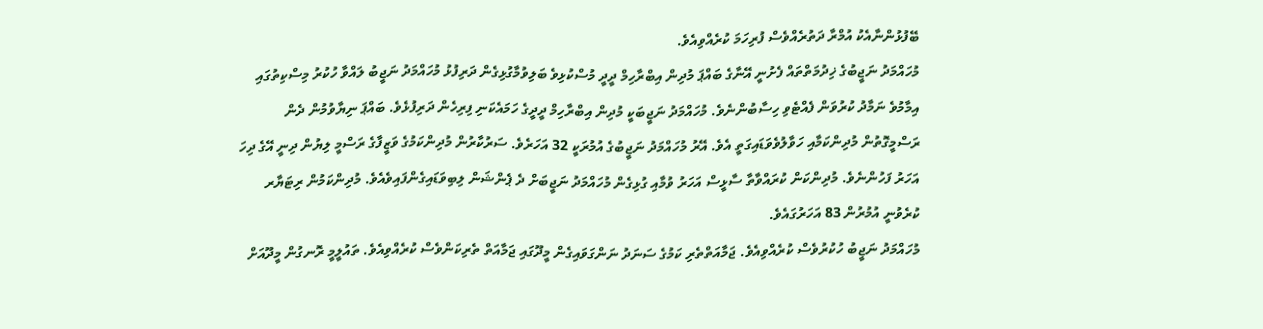ބޭފުޅުންނާއެކު އުމްރާ ދަތުރެއްވެސް ފުރިހަމަ ކުރެއްވިއެވެ.
މުހައްމަދު ނަޖީބުގެ ޚިދުމަތްތައް ފެށުނީ އޭނާގެ ބައްޕަ މުދިން އިބްރާހިމް ދީދީ މުސްކުޅިވެ ބަލިވުމާގުޅިގެން ދަރިފުޅު މުހައްމަދު ނަޖީބު ލައްވާ ހުކުރު މިސްކިތުގައި އިމާމުވެ ނަމާދު ކުރުވަން ފެއްޓެވި ހިސާބުންނެވެ. މުހައްމަދު ނަޖީބަކީ މުދިން އިބްރާހިމް ދީދީގެ ހަމައެކަނި ފިރިހެން ދަރިފުޅެވެ. ބައްޕަ ނިޔާވުމުން ދެން ރަސްމީގޮތުން މުދިންކަމާއި ހަވާލުވެވަޑައިގަތީ އެވެ. އޭރު މުހައްމަދު ނަޖީބުގެ އުމުރަކީ 32 އަހަރެވެ. ސަރުކާރުން މުދިންކަމުގެ ވަޒީފާގެ ރަސްމީ ލިޔުން ދިނީ އޭގެ ދިހަ އަހަރު ފަހުންނެވެ. މުދިންކަން ކުރައްވާތާ ސާޅީސް އަހަރު ވުމާއި ގުޅިގެން މުހައްމަދު ނަޖީބަށް ދެ ޕެންޝަން ލިބިވަޑައިގެންފައިވެއެވެ. މުދިންކަމުން ރިޓަޔާރ ކުރެވުނީ އުމުރުން 83 އަހަރުގައެވެ.
މުހައްމަދު ނަޖީބު ހުކުރުވެސް ކުރެއްވިއެވެ. ޖަމާއަތްތެރި ކަމުގެ ސަނަދު ނަންގަވައިގެން މީދޫގައި ޖަމާއަތް ތެރިކަންވެސް ކުރެއްވިއެވެ. ތައުލީމީ ރޮނގުން މީދޫއަށް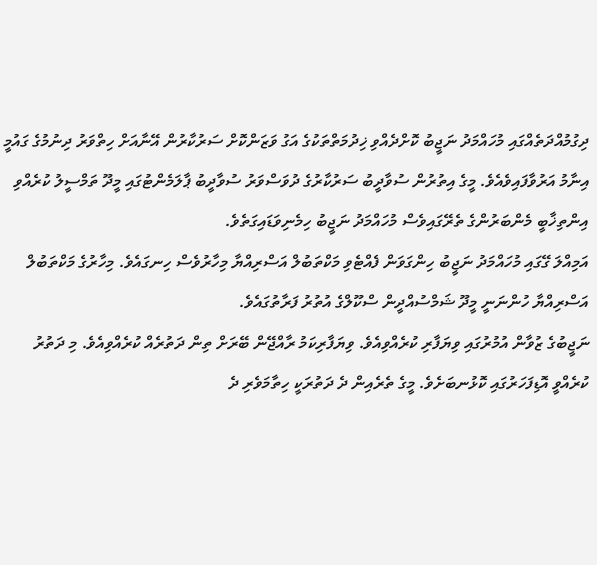ދިގުމުއްދަތެއްގައި މުހައްމަދު ނަޖީބު ކޮށްދެއްވި ޚިދުމަތްތަކުގެ އަގު ވަޒަންކޮށް ސަރުކާރުން އޭނާއަށް ހިތްވަރު ދިނުމުގެ ގައުމީ އިނާމު އަރުވާފައިވެއެވެ. މީގެ އިތުރުން ސުވާދީބު ސަރުކާރުގެ ދުވަސްވަރު ސުވާދީބު ޕާލަމެންޓުގައި މީދޫ ތަމްސީލު ކުރެއްވި އިންތިޚާބީ މެންބަރުންގެ ތެރޭގައިވެސް މުހައްމަދު ނަޖީބު ހިމެނިވަޑައިގަތެވެ.
އަމިއްލަ ގޭގައި މުހައްމަދު ނަޖީބު ހިންގަވަން ފެއްޓެވި މަކްތަބުލް އަސްރިއްޔާ މިހާރުވެސް ހިނގައެވެ. މިހާރުގެ މަކްތަބުލް އަސްރިއްޔާ ހުންނަނީ މީދޫ ޝަމްސުއްދީން ސްކޫލްގެ އުތުރު ފަރާތުގައެވެ.
ނަޖީބުގެ ޒުވާން އުމުރުގައި ވިޔަފާރި ކުރެއްވިއެވެ. ވިޔަފާރިކަމު ރާއްޖޭން ބޭރަށް ތިން ދަތުރެއް ކުރެއްވިއެވެ. މި ދަތުރު ކުރެއްވީ އޮޑިފަހަރުގައި ކޮޅުނބަށެވެ. މީގެ ތެރެއިން ދެ ދަތުރަކީ ހިތާމަވެރި ދެ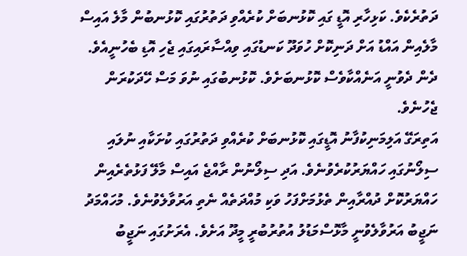ދަތުރެކެވެ. ކަޅިހާރި އޮޑީ ގައި ކޮޅުނބަށް ކުރެއްވި ދަތުރުގައި ކޮޅުނބުން މާލެ އައިސް މާލެއިން އައްޑު އަށް ދަނިކޮށް ހުވަދޫ ކަނޑުގައި ވިއްސާރައިގައި ޖެހި އޮޑި ބެހުނީއެވެ. ދެން ދެވުނީ އަނެއްކާވެސް ކޮޅުނބަށެވެ. ކޮޅުނބުގައި ނުވަ މަސް ހޭދަކުރަން ޖެހުނެވެ.
އަތިރަގޭ އަލިމަނިކުފާނު އޮޑީގައި ކޮޅުނބަށް ކުރެއްވި ދަތުރުގައި ކުށަކާއި ނުލައި ސިލޯނުގައި ހައްޔަރުކުރެވުނެވެ. އަދި ސިލޯނުން ރާއްޖެ އައިސް މާލޭ ފަޅުތެރެއިން ހައްޔަރުކޮށް ދުއްރާއިން ތެޅުމަށްފަހު ވަކި މުއްދަތެއް ނެތި އަރުވާލެވުނެވެ. މުހައްމަދު ނަޖީބު އަރުވާލެވުނީ މާޅޮސްމަޑުލު އުތުރުބުރީ މީދޫ އަށެވެ. އެރަށުގައި ނަޖީބު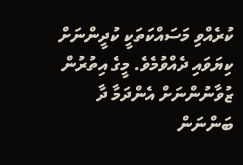ކުރެއްވި މަސައްކަތަކީ ކުދީންނަށް ކިޔަވައި ދެއްވުމެވެ. މީގެ އިތުރުން ޒުވާނުންނަށް އެންދަމާ ދާ ބަންނަން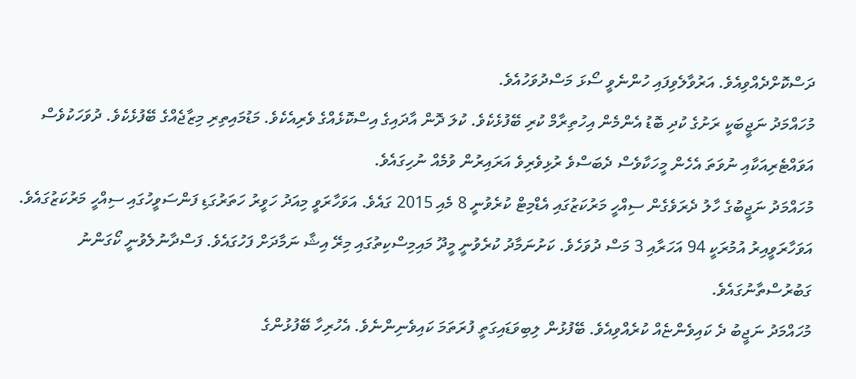ދަސްކޮށްދެއްވިއެވެ. އަރުވާލެވިފައި ހުންނެވީ ސޯޅަ މަސްދުވަހުއެވެ.
މުހައްމަދު ނަޖީބަކީ ރަށުގެ ކުދި ބޮޑު އެންމެން އިހުތިރާމް ކުރި ބޭފުޅެކެވެ. ކުލަ ދޮން އާދައިގެ އިސްކޮޅެއްގެ ވެރިއެކެވެ. މަޑުމައިތިރި މިޒާޖެއްގެ ބޭފުޅެކެވެ. ދުވަހަކުވެސް އަވައްޓެރިއަކާއި ނުވަތަ އެހެން މީހަކާވެސް ދެބަސްވެ ރުޅިވެރިވެ އަރައިރުން ވުމެއް ނުހިގައެވެ.
މުހައްމަދު ނަޖީބުގެ ހާލު ދެރަވެގެން ސިއްހީ މަރުކަޒުގައި އެޑްމިޓް ކުރެވުނީ 8 މެއި 2015 ގައެވެ. އަވަހާރަވީ މިއަދު ހަވީރު ހަތަރުގަޑި ފަންސަވީހުގައި ސިއްހީ މަރުކަޒުގައެވެ. އަވަހާރަވީއިރު އުމުރަކީ 94 އަހަރާއި 3 މަސް ދުވަހެވެ. ކަށުނަމާދު ކުރެވުނީ މީދޫ މައިމިސްކިތުގައި މިރޭ އިޝާ ނަމާދަށް ފަހުގައެވެ. ފަސްދާނުލެވުނީ ކޯގަންނު ގަބުރުސްތާނުގައެވެ.
މުހައްމަދު ނަޖީބު ދެ ކައިވެންޏެއް ކުރެއްވިއެވެ. ބޭފުޅުން ލިބިވަޑައިގަތީ ފުރަތަމަ ކައިވެނިންނެވެ. އެހުރިހާ ބޭފުޅުންގެ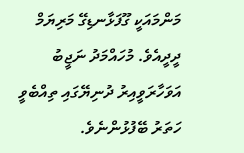މަންމައަކީ ގޫފަޅާނޑިގޭ މަރިޔަމް ދީދީއެވެ. މުހައްމަދު ނަޖީބު އަވަހާރަވީއިރު ދުނިޔޭގައި ތިއްބެވީ ހަތަރު ބޭފުޅުންނެވެ.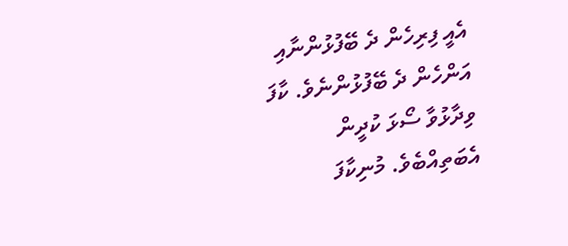އެއީ ފިރިހެން ދެ ބޭފުޅުންނާއި އަންހެން ދެ ބޭފުޅުންނެވެ. ކާފަ ވިދާޅުވާ ސޯޅަ ކުދީން އެބަތިއްބެވެ. މުނިކާފަ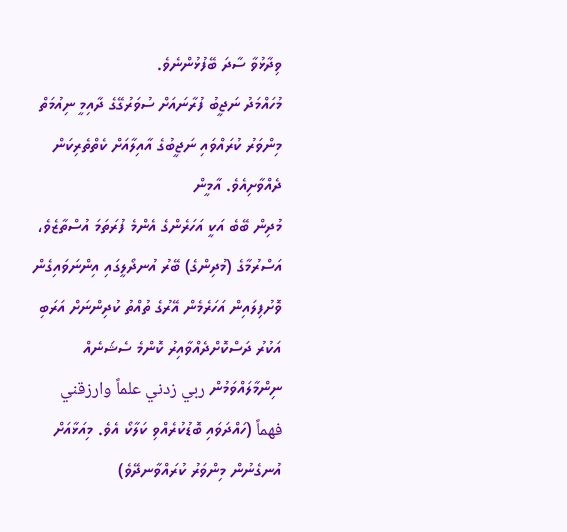ވިދާޅުވާ ސާދަ ބޭފުޅުންނެވެ.
މުހައްމަދު ނަޖީބު ފުރާނައަށް ސުވަރުގޭގެ ދާއިމީ ނިއުމަތް މިންވަރު ކުރައްވައި ނަޖީބުގެ އާއިލާއަށް ކެތްތެރިކަން ދެއްވާށިއެވެ. އާމީން
މުދިން ބޭބެ އަކީ އަހަރެންގެ އެންމެ ފުރަތަމަ އުސްތާޒެވެ، އަސްރުމާގެ (މުދިންގެ) ބޭރު އުނދޯލީގައި އިންނަވައިގެން ވޮށުފިލައިން އަހަރެމެން އޭރުގެ ތުއްތު ކުދިންނަށް އަރަބި އަކުރު ދަސްކޮށްދެއްވާއިރު ކޮންމެ ސެޝަނެއް ނިންމާލައްވަމުން ربي زدني علماً وارزقني فهماً (ހައްދަވައި ބޮޑުކުރެއްވި ކަލާކޯ އެވެ. މިއަޅާއަށް އުނގެނުން މިންވަރު ކުރައްވާނދޭވެ)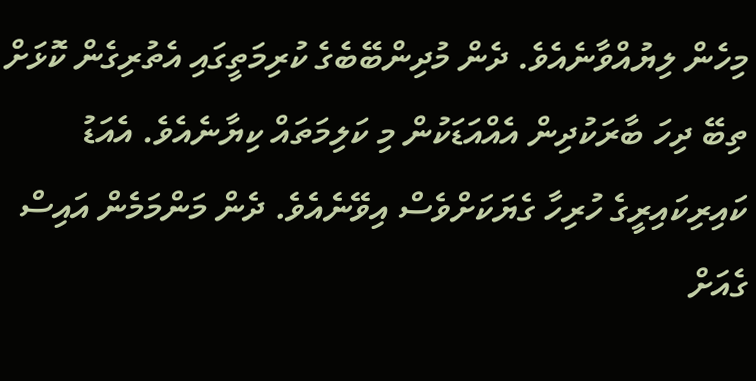މިހެން ލިޔުއްވާނެއެވެ. ދެން މުދިންބޭބެގެ ކުރިމަތީގައި އެތުރިގެން ކޮޅަށް ތިބޭ ދިހަ ބާރަކުދިން އެއްއަޑަކުން މި ކަލިމަތައް ކިޔާނެއެވެ. އެއަޑު ކައިރިކައިރީގެ ހުރިހާ ގެޔަކަށްވެސް އިވޭނެއެވެ. ދެން މަންމަމެން އައިސް ގެއަށް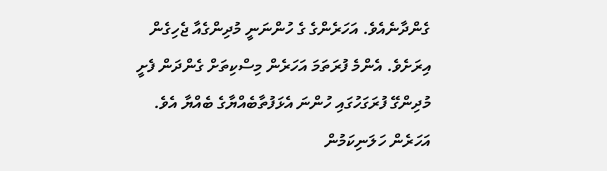ގެންދާނެއެވެ. އަހަރެންގެ ގެ ހުންނަނީ މުދިންގެއާ ޖެހިގެން އިރަށެވެ. އެންމެ ފުރަތަމަ އަހަރެން މިސްކިތަށް ގެންދަން ފެށީ މުދިންގޭ ފުރަގަހުގައި ހުންނަ އެޅަފުތާބެއްޔާގެ ބެއްޔާ އެވެ. އަހަރެން ހަލަނިކަމުން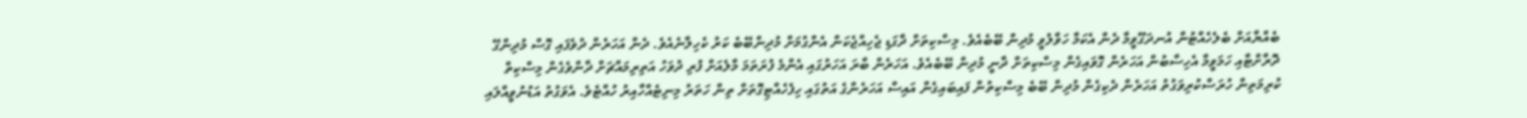ބެއްޔާއަށް ބެލެހެއްޓުން އުނދަގޫވީމާ ދެން އެކަމާ ހަވާލުވީ މުދިން ބޭބެއެވެ. މިސްކިތަށް ދާގަޑި ޖެހިއްޖެކަން އެންގުމަށް މުދިންބޭބެ ކަރު ކެހިލާނެއެވެ. ދެން އަހަރެން ދުވެފައި ގޮސް މުދިންގޭ ދޮރާށްޓާއި ހަމަވީމާ އެހިސާބުން އަހަރެން ގޮވައިގެން މިސްކިތަށް ދާނީ މުދިން ބޭބެއެވެ. އަހަރެން ބާރަ އަހަރުގައި އެންމެ ފުރަތަމަ މާލެއަށް ފުރި ދުވަހު އަތިރިމައްޗަށް ދާންވެގެން މިސްކިތް ކުރިމަތިން ހުރަސްކުރިވަގުތު އަހަރެން ދެކިގެން މުދިން ބޭބެ މިސްކިތުން ފައިބައިގެން އައިސް އަހަރެންގެ އަތުގައި ހިފެހެއްޓިގޮތަށް ތިން ހަތަރު މިނިޓެއްހާއިރު ހުއްޓެވެ. އެވަގުތު އަޑުނުވީއްލައި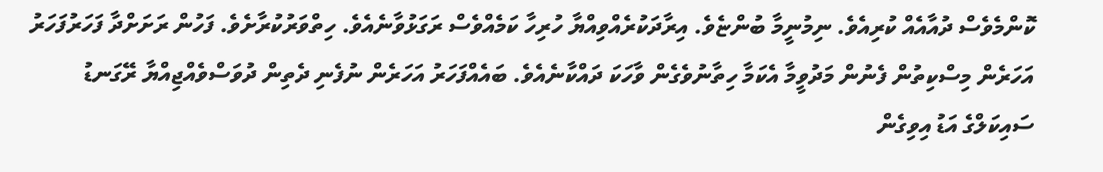ކޮންމެވެސް ދުއާއެއް ކުރިއެވެ. ނިމުނީމާ ބުންޏެވެ. އިރާދަކުރެއްވިއްޔާ ހުރިހާ ކަމެއްވެސް ރަގަޅުވާނެއެވެ. ހިތްވަރުކުރާށެވެ. ފަހުން ރަށަށްދާ ފަހަރުފަހަރު އަހަރެން މިސްކިތުން ފެނުން މަދުވީމާ އެކަމާ ހިތާނުވެގެން ވާހަކަ ދައްކާނެއެވެ. ބައެއްފަހަރު އަހަރެން ނުފެނި ދެތިން ދުވަސްވެއްޖިއްޔާ ރޭގަނޑު ސައިކަލްގެ އަޑު އިވިގެން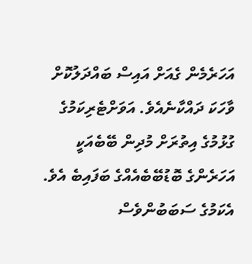އަހަރެމެން ގެއަށް އައިސް ބައްދަލުކޮށް ވާހަކަ ދައްކާނެއެވެ. އަވަށްޓެރިކަމުގެ ގުޅުމުގެ އިތުރަށް މުދިން ބޭބެއަކީ އަހަރެންގެ ބޮޑުބޭބެއެއްގެ ބަފައިބެ އެވެ. އެކަމުގެ ސަބަބުންވެސް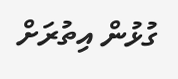ގުޅުން އިތުރަށް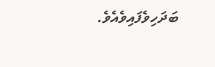ބަދަހިވެފައިވެއެވެ.